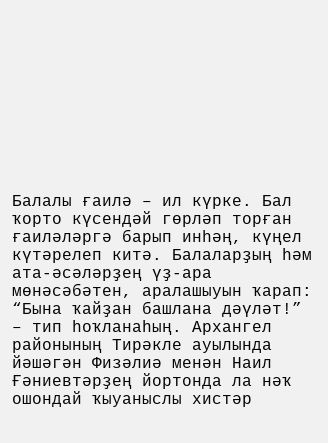Балалы ғаилә – ил күрке. Бал ҡорто күсендәй гөрләп торған ғаиләләргә барып инһәң, күңел күтәрелеп китә. Балаларҙың һәм ата-әсәләрҙең үҙ-ара мөнәсәбәтен, аралашыуын ҡарап: “Бына ҡайҙан башлана дәүләт!” – тип һоҡланаһың. Архангел районының Тирәкле ауылында йәшәгән Физәлиә менән Наил Ғәниевтәрҙең йортонда ла нәҡ ошондай ҡыуаныслы хистәр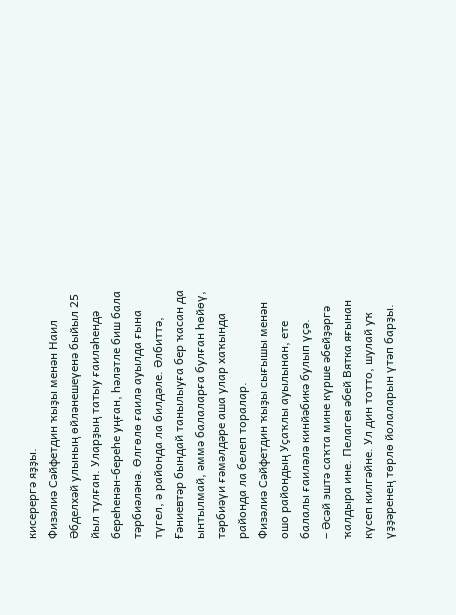кисерергә яҙҙы.
Физәлиә Сәйфетдин ҡыҙы менән Наил Әбделхәй улының өйләнешеүенә быйыл 25 йыл тулған. Уларҙың татыу ғаиләһендә береһенән-береһе уңған, һәләтле биш бала тәрбиәләнә. Өлгөлө ғаилә ауылда ғына түгел, ә районда ла билдәле. Әлбиттә, Ғәниевтәр бындай танылыуға бер ҡасан да ынтылмай, әммә балаларға булған һөйөү, тәрбиәүи ғәмәлдәре аша улар хаҡында районда ла белеп торалар.
Физәлиә Сәйфетдин ҡыҙы сығышы менән ошо райондың Уҫаҡлы ауылынан, ете балалы ғаиләлә кинйәбикә булып үҫә.
– Әсәй эштә саҡта мине күрше әбейҙәргә ҡалдыра ине. Пелагея әбей Вятка яғынан күсеп килгәйне. Ул дин тотто, шулай уҡ үҙҙәренең төрлө йолаларын үтәп барҙы.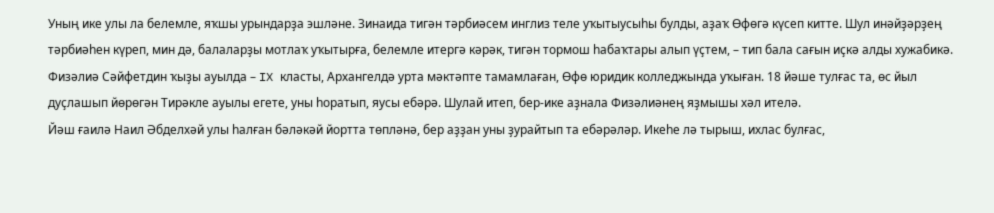Уның ике улы ла белемле, яҡшы урындарҙа эшләне. Зинаида тигән тәрбиәсем инглиз теле уҡытыусыһы булды, аҙаҡ Өфөгә күсеп китте. Шул инәйҙәрҙең тәрбиәһен күреп, мин дә, балаларҙы мотлаҡ уҡытырға, белемле итергә кәрәк, тигән тормош һабаҡтары алып үҫтем, – тип бала сағын иҫкә алды хужабикә.
Физәлиә Сәйфетдин ҡыҙы ауылда – IX класты, Архангелдә урта мәктәпте тамамлаған, Өфө юридик колледжында уҡыған. 18 йәше тулғас та, өс йыл дуҫлашып йөрөгән Тирәкле ауылы егете, уны һоратып, яусы ебәрә. Шулай итеп, бер-ике аҙнала Физәлиәнең яҙмышы хәл ителә.
Йәш ғаилә Наил Әбделхәй улы һалған бәләкәй йортта төпләнә, бер аҙҙан уны ҙурайтып та ебәрәләр. Икеһе лә тырыш, ихлас булғас,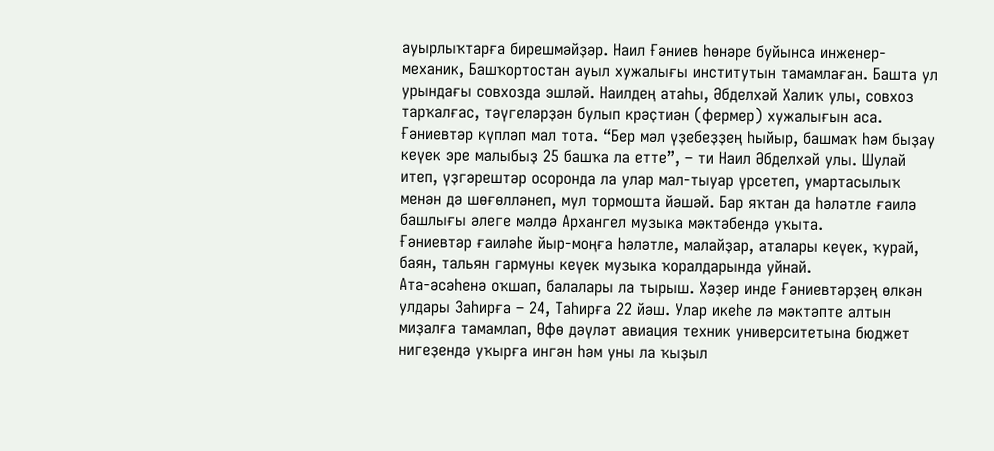ауырлыҡтарға бирешмәйҙәр. Наил Ғәниев һөнәре буйынса инженер-механик, Башҡортостан ауыл хужалығы институтын тамамлаған. Башта ул урындағы совхозда эшләй. Наилдең атаһы, Әбделхәй Халиҡ улы, совхоз тарҡалғас, тәүгеләрҙән булып крәҫтиән (фермер) хужалығын аса. Ғәниевтәр күпләп мал тота. “Бер мәл үҙебеҙҙең һыйыр, башмаҡ һәм быҙау кеүек эре малыбыҙ 25 башҡа ла етте”, – ти Наил Әбделхәй улы. Шулай итеп, үҙгәрештәр осоронда ла улар мал-тыуар үрсетеп, умартасылыҡ менән дә шөғөлләнеп, мул тормошта йәшәй. Бар яҡтан да һәләтле ғаилә башлығы әлеге мәлдә Архангел музыка мәктәбендә уҡыта.
Ғәниевтәр ғаиләһе йыр-моңға һәләтле, малайҙар, аталары кеүек, ҡурай, баян, тальян гармуны кеүек музыка ҡоралдарында уйнай.
Ата-әсәһенә оҡшап, балалары ла тырыш. Хәҙер инде Ғәниевтәрҙең өлкән улдары Заһирға – 24, Таһирға 22 йәш. Улар икеһе лә мәктәпте алтын миҙалға тамамлап, Өфө дәүләт авиация техник университетына бюджет нигеҙендә уҡырға ингән һәм уны ла ҡыҙыл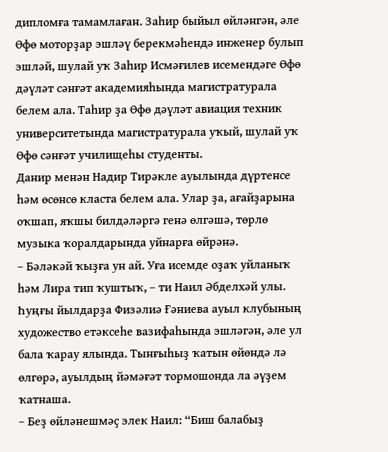дипломға тамамлаған. Заһир быйыл өйләнгән, әле Өфө моторҙар эшләү берекмәһендә инженер булып эшләй, шулай уҡ Заһир Исмәғилев исемендәге Өфө дәүләт сәнғәт академияһында магистратурала белем ала. Таһир ҙа Өфө дәүләт авиация техник университетында магистратурала уҡый, шулай уҡ Өфө сәнғәт училищеһы студенты.
Данир менән Надир Тирәкле ауылында дүртенсе һәм өсөнсө класта белем ала. Улар ҙа, ағайҙарына оҡшап, яҡшы билдәләргә генә өлгәшә, төрлө музыка ҡоралдарында уйнарға өйрәнә.
– Бәләкәй ҡыҙға ун ай. Уға исемде оҙаҡ уйланыҡ һәм Лира тип ҡуштыҡ, – ти Наил Әбделхәй улы.
Һуңғы йылдарҙа Физәлиә Ғәниева ауыл клубының художество етәксеһе вазифаһында эшләгән, әле ул бала ҡарау ялында. Тынғыһыҙ ҡатын өйөндә лә өлгөрә, ауылдың йәмәғәт тормошонда ла әүҙем ҡатнаша.
– Беҙ өйләнешмәҫ элек Наил: “Биш балабыҙ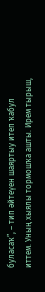буласаҡ”, – тип әйтеүен шаяртыу итеп ҡабул иттем. Уның хыялы тормошҡа ашты. Ирем тырыш,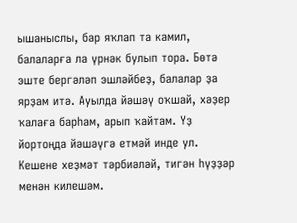ышаныслы, бар яҡлап та камил, балаларға ла үрнәк булып тора. Бөтә эште бергәләп эшләйбеҙ, балалар ҙа ярҙам итә. Ауылда йәшәү оҡшай, хәҙер ҡалаға барһам, арып ҡайтам. Үҙ йортоңда йәшәүгә етмәй инде ул. Кешене хеҙмәт тәрбиәләй, тигән һүҙҙәр менән килешәм.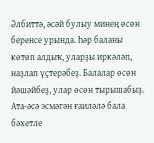Әлбиттә, әсәй булыу минең өсөн беренсе урында. Һәр баланы көтөп алдыҡ, уларҙы иркәләп, наҙлап үҫтерәбеҙ. Балалар өсөн йәшәйбеҙ, улар өсөн тырышабыҙ. Ата-әсә эсмәгән ғаиләлә бала бәхетле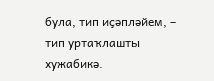була, тип иҫәпләйем, – тип уртаҡлашты хужабикә.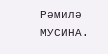Рәмилә МУСИНА.